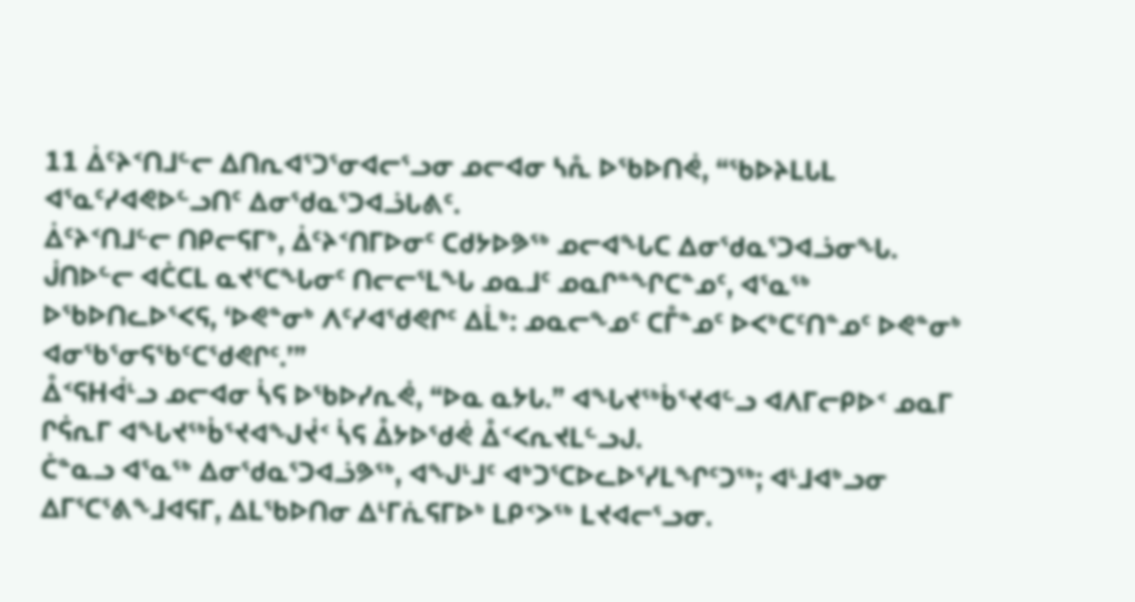11 ᐄᑦᔨᑉᑎᒧᓪᓕ ᐃᑎᕆᐊᕐᑐᕐᓂᐊᓕᕐᓗᓂ ᓄᓕᐊᓂ ᓴᕅ ᐅᖃᐅᑎᕚ, “ᖃᐅᔨᒪᒐᒪ ᐊᕐᓇᑦᓯᐊᕙᐅᓪᓗᑎᑦ ᐃᓂᖁᓇᕐᑐᐊᓘᒐᕕᑦ.
ᐄᑦᔨᑉᑎᒧᓪᓕ ᑎᑭᓕᕋᒥᒃ, ᐄᑦᔨᑉᑎᒥᐅᓂᑦ ᑕᑯᔭᐅᕗᖅ ᓄᓕᐊᖓᑕ ᐃᓂᖁᓇᕐᑐᐊᓘᓂᖓ.
ᒎᑎᐅᓪᓕ ᐊᑖᑕᒪ ᓇᔪᕐᑕᖓᓂᑦ ᑎᓕᓕᕐᒪᖓ ᓄᓇᒧᑦ ᓄᓇᒋᓐᖏᑕᓐᓄᑦ, ᐊᕐᓇᖅ ᐅᖃᐅᑎᓚᐅᕐᐸᕋ, ‘ᐅᕙᓐᓂᒃ ᐱᑦᓯᐊᖁᕙᒋᑦ ᐃᒫᒃ: ᓄᓇᓕᖕᓄᑦ ᑕᒤᓐᓄᑦ ᐅᐸᒃᑕᑦᑎᓐᓄᑦ ᐅᕙᓐᓂᒃ ᐊᓂᖃᕐᓂᕋᖃᑦᑕᖁᕙᒋᑦ.’”
ᐂᑉᕋᕼᐋᒻᓗ ᓄᓕᐊᓂ ᓵᕋ ᐅᖃᐅᓯᕆᕚ, “ᐅᓇ ᓇᔭᒐ.” ᐊᖓᔪᖅᑳᕐᔪᐊᓪᓗ ᐊᐱᒥᓕᑭᐅᑉ ᓄᓇᒥ ᒋᕌᕆᒥ ᐊᖓᔪᖅᑳᕐᔪᐊᖑᔫᑉ ᓵᕋ ᐂᔭᐅᖁᕚ ᐂᑉᐸᕆᔪᒪᓪᓗᒍ.
ᑖᓐᓇᓗ ᐊᕐᓇᖅ ᐃᓂᖁᓇᕐᑐᐊᓘᕗᖅ, ᐊᖑᒻᒧᑦ ᐊᒃᑐᕐᑕᐅᓚᐅᕐᓯᒪᖏᑦᑐᖅ; ᐊᒻᒧᐊᒃᓗᓂ ᐃᒥᕐᑕᕐᕕᖕᒧᐊᕋᒥ, ᐃᒪᖃᐅᑎᓂ ᐃᒻᒥᕇᕋᒥᐅᒃ ᒪᑭᑉᐳᖅ ᒪᔪᐊᓕᕐᓗᓂ.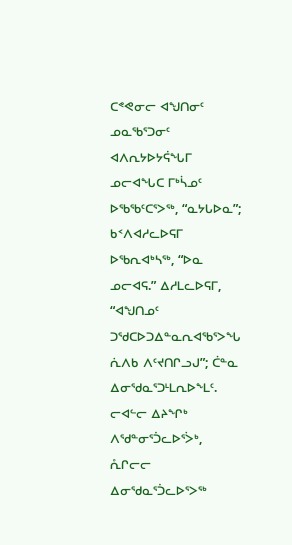ᑕᕝᕙᓂᓕ ᐊᖑᑎᓂᑦ ᓄᓇᖃᕐᑐᓂᑦ ᐊᐱᕆᔭᐅᔭᕌᖓᒥ ᓄᓕᐊᖓᑕ ᒥᒃᓵᓄᑦ ᐅᖃᖃᑦᑕᕐᐳᖅ, “ᓇᔭᒐᐅᓇ”; ᑲᑉᐱᐊᓱᓚᐅᕋᒥ ᐅᖃᕆᐊᒃᓴᖅ, “ᐅᓇ ᓄᓕᐊᕋ.” ᐃᓱᒪᓚᐅᕋᒥ, “ᐊᖑᑎᓄᑦ ᑐᖁᑕᐅᑐᐃᓐᓇᕆᐊᖃᕐᐳᖓ ᕇᐱᑲ ᐱᑦᔪᑎᒋᓗᒍ”; ᑖᓐᓇ ᐃᓂᖁᓇᕐᑐᒻᒪᕆᐅᖕᒪᑦ.
ᓕᐊᓪᓕ ᐃᔨᖏᒃ ᐱᖁᓐᓂᕐᑑᓚᐅᕐᐴᒃ, ᕅᒋᓕᓕ ᐃᓂᖁᓇᕐᑑᓚᐅᕐᐳᖅ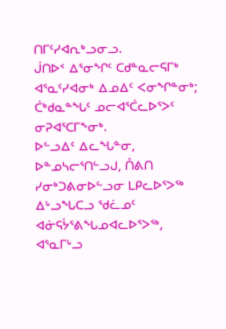ᑎᒥᑦᓯᐊᕆᒃᓗᓂᓗ.
ᒎᑎᐅᑉ ᐃᕐᓂᖏᑦ ᑕᑯᓐᓇᓕᕋᒥᒃ ᐊᕐᓇᑦᓯᐊᓂᒃ ᐃᓄᐃᑦ ᐸᓂᖏᓐᓂᒃ; ᑖᒃᑯᓇᓐᖓᑦ ᓄᓕᐊᕐᑖᓚᐅᕐᐳᑦ ᓂᕈᐊᕐᑕᒥᖕᓂᒃ.
ᐅᓪᓗᐃᑦ ᐃᓚᖓᓐᓂ, ᐅᓐᓄᓴᓕᕐᑎᓪᓗᒍ, ᑍᕕᑎ ᓯᓂᒃᑐᕕᓂᐅᓪᓗᓂ ᒪᑭᓚᐅᕐᐳᖅ ᐃᒡᓗᖓᑕᓗ ᖁᓛᓄᑦ ᐊᓃᕋᔮᕐᕕᖓᓄᐊᓚᐅᕐᐳᖅ, ᐊᕐᓇᒥᒡᓗ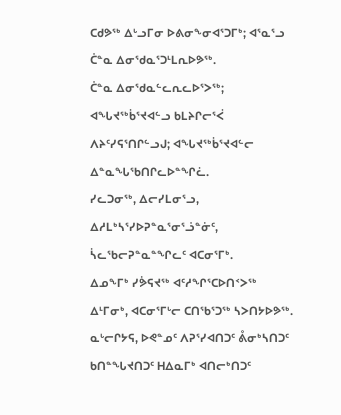ᑕᑯᕗᖅ ᐃᒡᓗᒥᓂ ᐅᕕᓂᖕᓂᐊᕐᑐᒥᒃ; ᐊᕐᓇᕐᓗ ᑖᓐᓇ ᐃᓂᖁᓇᕐᑐᒻᒪᕆᐅᕗᖅ.
ᑖᓐᓇ ᐃᓂᖁᓇᓪᓚᕆᓚᐅᕐᐳᖅ; ᐊᖓᔪᖅᑳᕐᔪᐊᓪᓗ ᑲᒪᔨᒋᓕᕐᐹ ᐱᔨᑦᓯᕋᕐᑎᒋᓪᓗᒍ; ᐊᖓᔪᖅᑳᕐᔪᐊᓪᓕ ᐃᓐᓇᖓᖃᑎᒋᓚᐅᓐᖏᓛ.
ᓯᓚᑐᓂᖅ, ᐃᓕᓯᒪᓂᕐᓗ, ᐃᓱᒪᒃᓴᕐᓯᐅᕈᓐᓇᕐᓂᕐᓘᓐᓃᑦ, ᓵᓚᖃᓕᕈᓐᓇᓐᖏᓚᑦ ᐊᑕᓂᕐᒥᒃ.
ᐃᓄᖕᒥᒃ ᓯᕘᕋᔪᖅ ᐊᑦᓱᖏᕐᑕᐅᑎᑉᐳᖅ ᐃᒻᒥᓂᒃ, ᐊᑕᓂᕐᒥᒡᓕ ᑕᑎᖃᕐᑐᖅ ᓴᐳᑎᔭᐅᕗᖅ.
ᓇᒡᓕᒋᔭᕋ, ᐅᕙᓐᓄᑦ ᐱᕈᕐᓯᐊᑎᑐᑦ ᕔᓂᒃᓴᑎᑐᑦ ᑲᑎᓐᖓᔪᑎᑐᑦ ᕼᐃᓇᒥᒃ ᐊᑎᓕᒃᑎᑐᑦ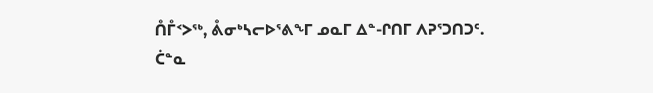ᑍᒤᑉᐳᖅ, ᕔᓂᒃᓴᓕᐅᕐᕕᖕᒥ ᓄᓇᒥ ᐃᓐ-ᒋᑎᒥ ᐱᕈᕐᑐᑎᑐᑦ.
ᑖᓐᓇ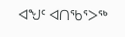ᐊᖑᑦ ᐊᑎᖃᕐᐳᖅ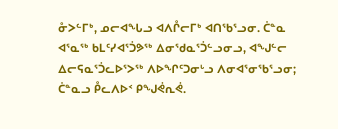ᓁᐳᓪᒥᒃ, ᓄᓕᐊᖓᓗ ᐊᐱᒊᓕᒥᒃ ᐊᑎᖃᕐᓗᓂ. ᑖᓐᓇ ᐊᕐᓇᖅ ᑲᒪᑦᓯᐊᕐᑑᕗᖅ ᐃᓂᖁᓇᕐᑑᓪᓗᓂᓗ, ᐊᖑᓪᓕ ᐃᓕᕋᓇᕐᑑᓚᐅᕐᐳᖅ ᐱᐅᖏᑦᑐᓂᒡᓗ ᐱᓂᐊᕐᓂᖃᕐᓗᓂ; ᑖᓐᓇᓗ ᑬᓚᐱᐅᑉ ᑭᖑᕚᕆᕚ.